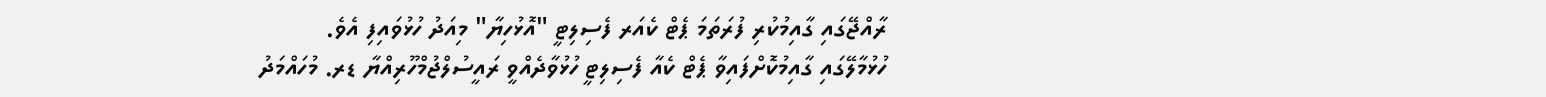ރާއްޖޭގައި ގާއިމުކުރި ފުރަތަމަ ޕެޓް ކެއަރ ފެސިލިޓީ "އޮޅުހިޔާ" މިއަދު ހުޅުވައިފި އެވެ.
ހުޅުމާލޭގައި ގާއިމުކޮށްފައިވާ ޕެޓް ކެއާ ފެސިލިޓީ ހުޅުވާދެއްވީ ރައީސުލްޖުމްހޫރިއްޔާ ޑރ. މުހައްމަދު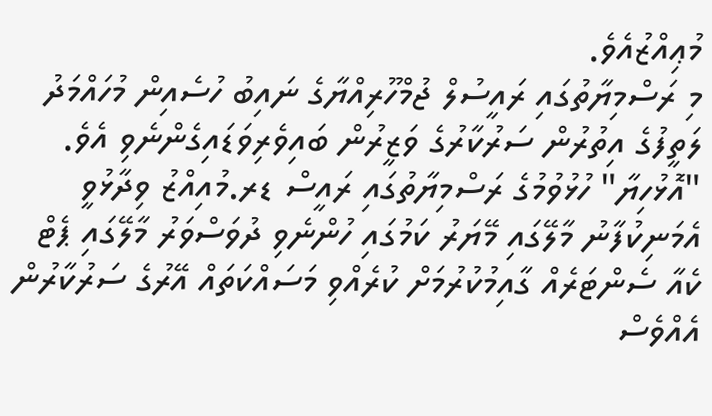މުޢިއްޒުއެވެ.
މި ރަސްމިޔާތުގައި ރައީސުލް ޖުމްހޫރިއްޔާގެ ނައިބު ހުސެއިން މުހައްމަދު ލަތީފުގެ އިތުރުން ސަރުކާރުގެ ވަޒީރުން ބައިވެރިވަޑައިގެންނެވި އެވެ.
"އޮޅުހިޔާ" ހުޅުވުމުގެ ރަސްމިޔާތުގައި ރައީސް ޑރ.މުއިއްޒު ވިދާޅުވީ އެމަނިކުފާނު މާލޭގައި މޭޔަރު ކަމުގައި ހުންނެވި ދުވަސްވަރު މާލޭގައި ޕެޓް ކެއާ ސެންޓަރެއް ގާއިމުކުރުމަށް ކުރެއްވި މަސައްކަތައް އޭރުގެ ސަރުކާރުން އެއްވެސް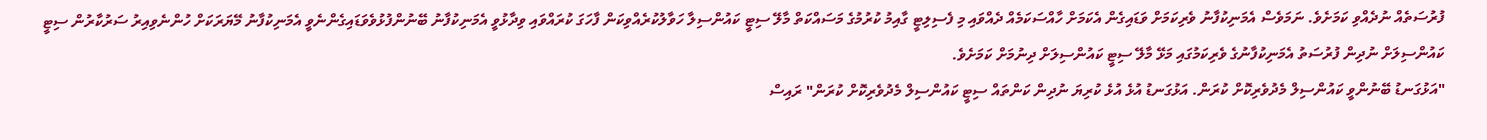ފުރުސަތެއް ނުދެއްވި ކަމަށެވެ. ނަމަވެސް އެމަނިކުފާނު ވެރިކަމަށް ވަޑައިގެން އެކަމަށް ހާއްސަކަމެއް ދެއްވައި މި ފެސިލިޓީ ގާއިމު ކުރުމުގެ މަސައްކަތް މާލޭ ސިޓީ ކައުންސިލާ ހަވާލުކުރެއްވިކަން ފާހަގަ ކުރައްވައި ވިދާޅުވީ އެމަނިކުފާނު ބޭނުންފުޅުވެވަޑައިގެންނެވީ އެމަނިކުފާނު މޭޔަރަކަށް ހުންނެވިއިރު ސަރުކާރުން ސިޓީ ކައުންސިލަށް ނުދިން ފުރުސަތު އެމަނިކުފާނުގެ ވެރިކަމުގައި މަޅޭ މާލޭ ސިޓީ ކައުންސިލަށް ދިނުމަށް ކަމަށެވެ.
"އަޅުގަނޑު ބޭނުންވީ ކައުންސިލް މެދުވެރިކޮށް ކުރަން. އަޅުގަނޑު އުޅެ އުޅެ ކުރިޔަ ނުދިން ކަންތައް ސިޓީ ކައުންސިލް މެދުވެރިކޮށް ކުރަން" ރައިސް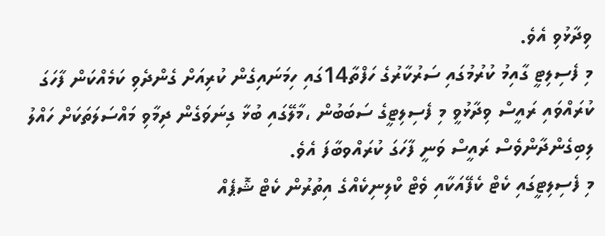ވިދާޅުވި އެވެ.
މި ފެސިލިޓީ ގާއިމު ކުރުމުގައި ސަރުކާރުގެ ހަފްތާ14ގައި ހިމަނައިގެން ކުރިއަށް ގެންދެވި ކަމެއްކަން ފާހަގަ ކުރައްވައި ރައީސް ވިދާޅުވީ މި ފެސިލިޓީގެ ސަބަބުން ،މާލޭގައި ބުޅާ ގިނަވަގެން ދިމާވި މައްސަލަތަކަށް ހައްލު ލިބިގެންދާންވެސް ރައީސް ވަނީ ފާހަގަ ކުރައްވބާފަ އެވެ.
މި ފެސިލިޓީގައި ކެޓް ކެފޭއަކާއި ވެޓް ކްލިނިކެއްގެ އިތުރުން ކެޓް ޝޮޕެއް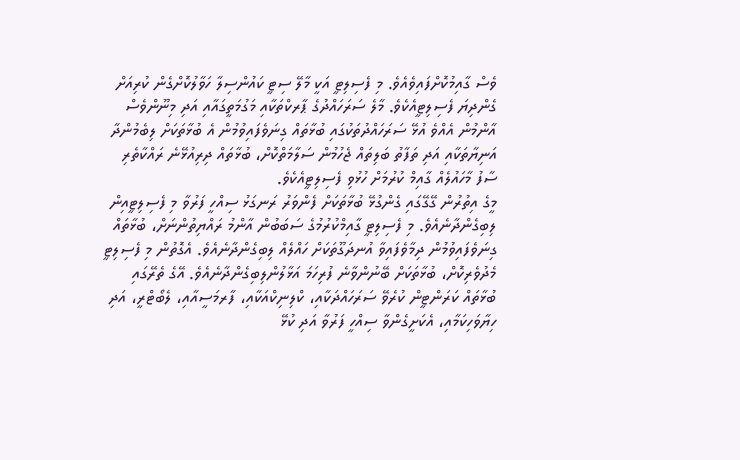ވެސް ގާއިމުކޮށްފައިވެއެވެ. މި ފެސިލިޓީ އަކީ މާލޭ ސިޓީ ކައުންސިލާ ހަވާލުކޮށްގެން ކުރިއަށް ގެންދިޔަ ފެސިލިޓީއެކެވެ. މާލެ ސަރަހައްދުގެ ޕާރކްތަކާއި މަގުމަތީގައާއި އަދި މިނޫންވެސް އާންމުން އެއްވެ އުޅޭ ސަރަހައްދުތަކުގައި ބުޅާތައް ގިނަވެފައިވުމުން އެ ބުޅާތަކަށް ލިބެމުންދާ އަނިޔާތަކާއި އަދި ތަފާތު ބަލިތައް ޖެހުމުން ސަލާމަތްކޮށް، ބުޅާތައް ދިރިއުޅޭނެ ރައްކާތެރި ސާފު މާހައުލެއް ގާއިމް ކުރުމަށް ހުޅުވި ފެސިލިޓީއެކެވެ.
މީގެ އިތުރުން ގޭގޭގައި ގެންގުޅޭ ބުޅާތަކަށް ފެންވަރު ރަނގަޅު ސިއްހީ ފަރުވާ މި ފެސިލިޓީއިން ލިބިގެންދާނެއެވެ. މި ފެސިލިޓީ ގާއިމްކުރުމުގެ ސަބަބުން އާންމު ރައްޔިތުންނަށް، ބުޅާތައް ގިނަވެފައިވުމުން ދިމާވެފައިވާ އުނދަގޫތަކަށް ހައްލެއް ލިބިގެންދާނެއެވެ. އެގޮތުން މި ފެސިލިޓީ މެދުވެރިކޮށް، ބުޅާތަކަށް ބޭނުންވާނެ ފުރިހަމަ އަޅާލުންލިބިގެންދާނެއެވެ. އޭގެ ތެރޭގައި ބުޅާތައް ކަރަންޓީން ކުރެވޭ ސަރަހައްދަކާއި، ކްލިނިކްއަކާއި، ފާރމަސީއާއި، ލެބޯޓްރީ، އަދި ހިޔާވަހިކަމާއި، އެކަށީގެންވާ ސިއްހީ ފަރުވާ އަދި ކުޅޭ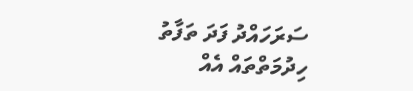ސަރަހައްދު ފަދަ ތަފާތު ހިދުމަތްތައް އެއް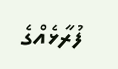ފުރާޅެއްގެ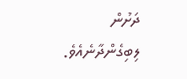ދަށުން ލިބިގެންދާނެއެވެ.